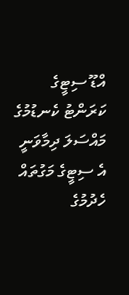އްޑޫ ސިޓީގެ ކަރަންޓު ކެނޑުމުގެ މައްސަލަ ދިމާވަނީ އެ ސިޓީގެ މަގުތައް ހެދުމުގެ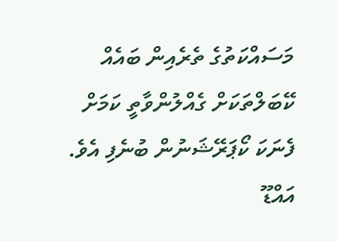މަސައްކަތުގެ ތެރެއިން ބައެއް ކޭބަލްތަކަށް ގެއްލުންވާތީ ކަމަށް ފެނަކަ ކޯޕަރޭޝަނުން ބުނެފި އެވެ.
އައްޑޫ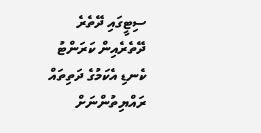ސިޓީގައި ދޭތެރެ ދޭތެރެއިން ކަރަންޓު ކެނޑި އެކަމުގެ ދަތިތައް ރައްޔިތުންނަށް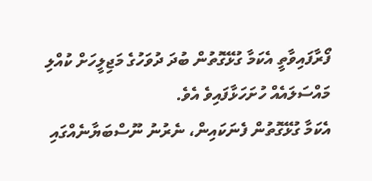ފޯރާފައިވާތީ އެކަމާ ގުޅޭގޮތުން ބުދަ ދުވަހުގެ މަޖިލީހަށް ކުއްލި މައްސަލައެއް ހުށަހަޅާފައިވެ އެވެ.
އެކަމާ ގުޅޭގޮތުން ފެނަކައިން، ނެރުނު ނޫސްބަޔާނެއްގައި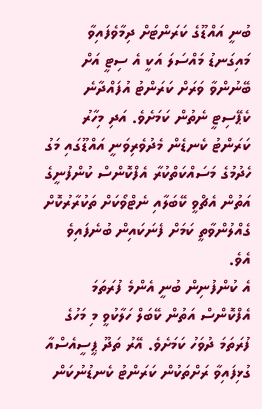ބުނީ އައްޑޫގެ ކަރަންޓަށް ދިމާވެފައިވާ މައިގަނޑު މައްސަލަ އަކީ އެ ސިޓީ އަށް ބޭނުންވާ ވަރަށް ކަރަންޓު އުފައްދާނެ ކެޕޭސިޓީ ނެތުން ކަމަށެވެ. އަދި މިހާރު ކަރަންޓު ކެނޑެން މެދުވެރިވަނީ އައްޑޫގައި މަގު ހެދުމުގެ މަސައްކަތްކުރާ އެފްކޮންސް ކުންފުނީގެ އަތުން އެޗްވީ ކޭބަލާއި ނެޓްވޯކަށް ތަކުރާރުކޮށް ގެއްލުންވާތީ ކަމަށް ފެނަކައިން ބުނެފައިވެ އެވެ.
އެ ކުންފުނިން ބުނީ އެންމެ ފުރަތަމަ އެފްކޮންސް އަތުން ކޭބަލް ހަލާކުވީ މި މަހުގެ ފުރަތަމަ ދުވަހު ކަމަށެވެ. އޭރު ތަދޫ ޕީސީއެސްއާ ގުޅިފައިވާ ރަށްތަކުން ކަރަންޓު ކެނޑުނުކަން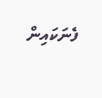ފެނަކައިން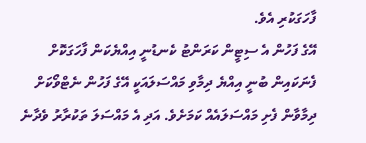ފާހަގަކުރި އެވެ.
އޭގެ ފަހުން އެ ސިޓީން ކަރަންޓު ކެނޑުނީ އިއްޔެކަން ފާހަގަކޮށް ފެނަކައިން ބުނީ އިއްޔެ ދިމާވި މައްސަލައަކީ އޭގެ ފަހުން ނެޓްވޯކަށް ދިމާވާން ފެށި މައްސަލައެއް ކަމަށެވެ. އަދި އެ މައްސަލަ ތަކުރާރު ވެދާނެ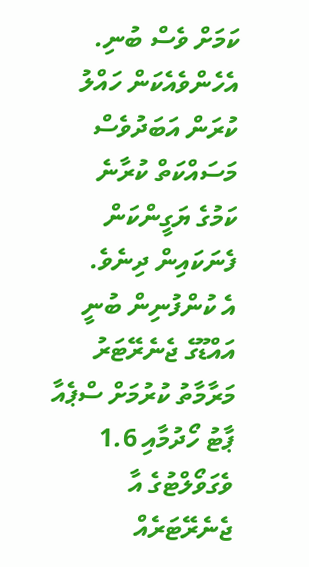ކަމަށް ވެސް ބުނި. އެހެންވެއެކަން ހައްލު ކުރަން އަބަދުވެސް މަސައްކަތް ކުރާނެ ކަމުގެ ޔަގީންކަން ފެނަކައިން ދިނެވެ.
އެ ކުންފުނިން ބުނީ އައްޑޫގެ ޖެނެރޭޓަރު މަރާމާތު ކުރުމަށް ސްޕެއާ ޕާޓު ހޯދުމާއި 1.6 ވެގަވޯލްޓުގެ އާ ޖެނެރޭޓަރެއް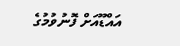އައްޑޫއަށް ފޮނުވުމުގެ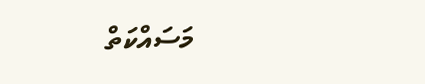މަސައްކަތް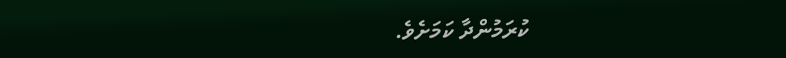ކުރަމުންދާ ކަމަށެވެ.